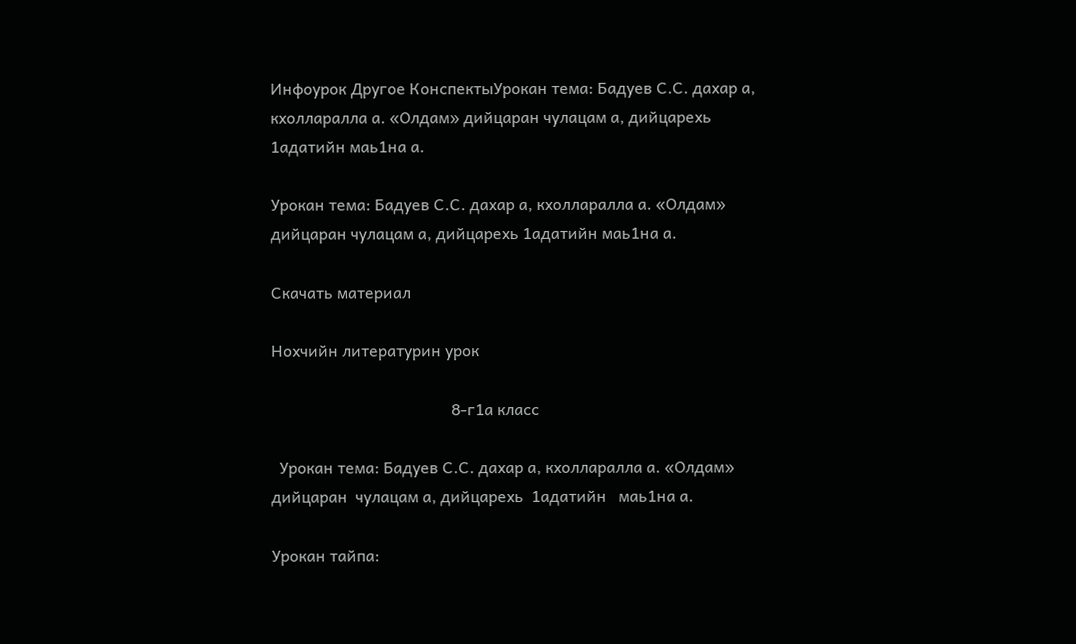Инфоурок Другое КонспектыУрокан тема: Бадуев С.С. дахар а, кхолларалла а. «Олдам» дийцаран чулацам а, дийцарехь 1адатийн маь1на а.

Урокан тема: Бадуев С.С. дахар а, кхолларалла а. «Олдам» дийцаран чулацам а, дийцарехь 1адатийн маь1на а.

Скачать материал

Нохчийн литературин урок

                                             8-г1а класс

  Урокан тема: Бадуев С.С. дахар а, кхолларалла а. «Олдам» дийцаран  чулацам а, дийцарехь  1адатийн   маь1на а.

Урокан тайпа: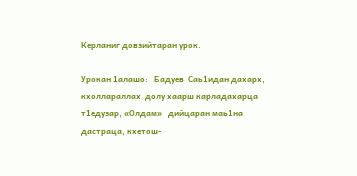Керланиг довзийтаран урок.

Урокан 1алашо:   Бадуев  Саь1идан дахарх, кхоллараллах  долу хаарш карладахарца т1едузар, «Олдам»   дийцаран маь1на дастраца, кхетош-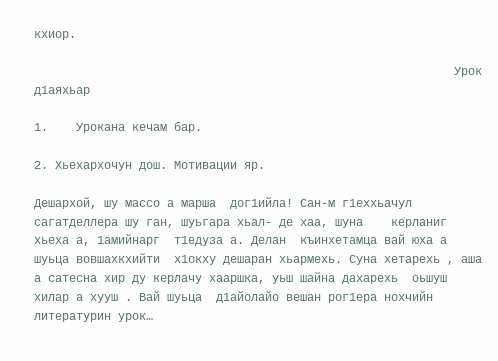кхиор.

                                                            Урок д1аяхьар

1.    Урокана кечам бар.

2. Хьехархочун дош. Мотивации яр.

Дешархой, шу массо а марша  дог1ийла! Сан-м г1еххьачул сагатделлера шу ган, шуьгара хьал- де хаа, шуна    керланиг  хьеха а, 1амийнарг  т1едуза а. Делан  къинхетамца вай юха а шуьца вовшахкхийти  х1окху дешаран хьармехь. Суна хетарехь , аша а сатесна хир ду керлачу хааршка, уьш шайна дахарехь  оьшуш   хилар а хууш . Вай шуьца  д1айолайо вешан рог1ера нохчийн литературин урок…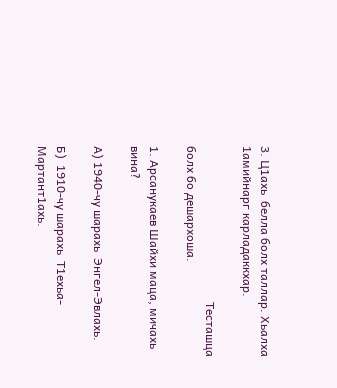3. Ц1ахь  белла болх таллар. Хьалха 1амийнарг карладаккхар.

                                                    Тесташца  болх бо дешархоша.

1. Арсанукаев Шайхи маца, мичахь вина?

А) 1940-чу шарахь  Энгел-Эвлахь.

Б)  1910-чу шарахь  Т1ехьа-Мартант1ахь.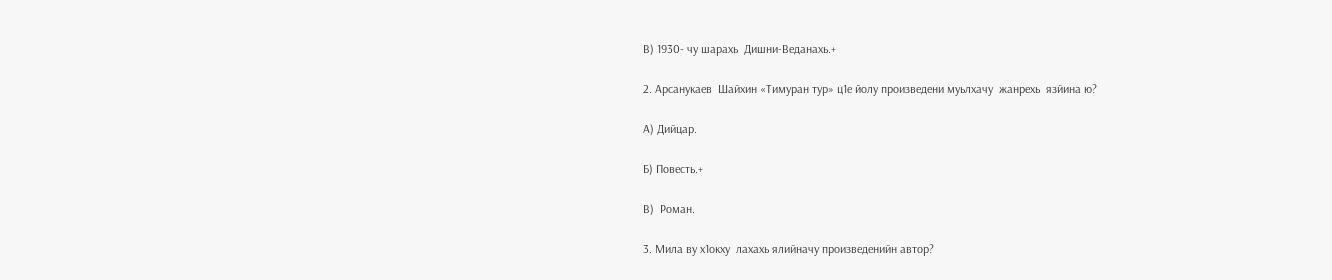В) 1930- чу шарахь  Дишни-Веданахь.+

2. Арсанукаев  Шайхин «Тимуран тур» ц1е йолу произведени муьлхачу  жанрехь  язйина ю?

А) Дийцар.

Б) Повесть.+

В)  Роман.

3. Мила ву х1окху  лахахь ялийначу произведенийн автор?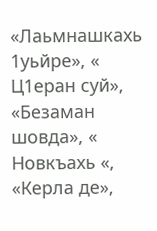«Лаьмнашкахь 1уьйре», « Ц1еран суй», «Безаман шовда», « Новкъахь «, «Керла де»,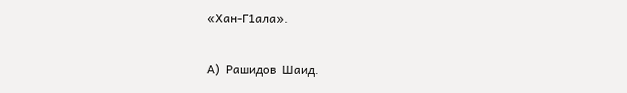«Хан-Г1ала».

А)  Рашидов  Шаид.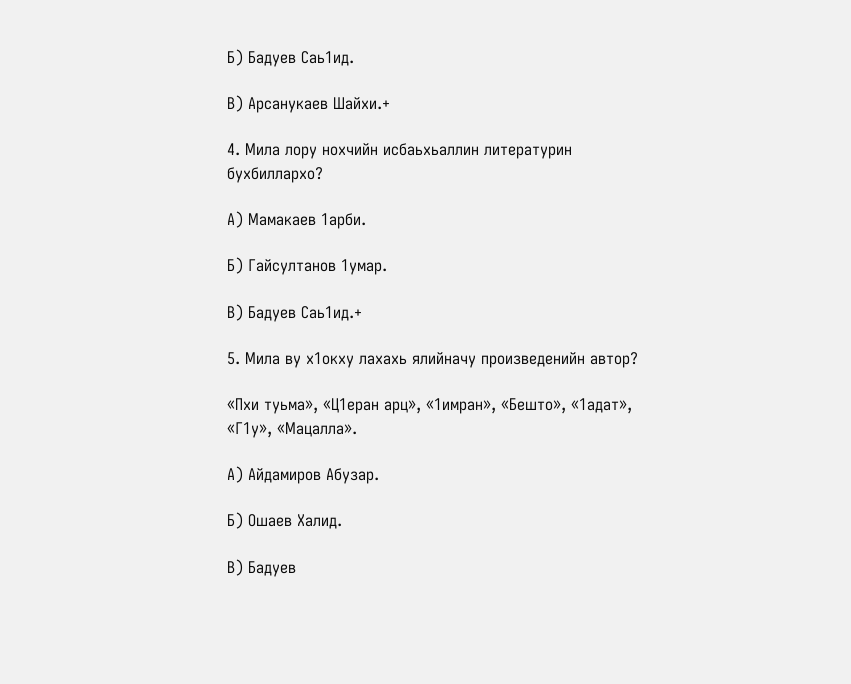Б) Бадуев Саь1ид.

В) Арсанукаев Шайхи.+

4. Мила лору нохчийн исбаьхьаллин литературин бухбиллархо?

А) Мамакаев 1арби.

Б) Гайсултанов 1умар.

В) Бадуев Саь1ид.+

5. Мила ву х1окху лахахь ялийначу произведенийн автор?

«Пхи туьма», «Ц1еран арц», «1имран», «Бешто», «1адат», «Г1у», «Мацалла».

А) Айдамиров Абузар.

Б) Ошаев Халид.

В) Бадуев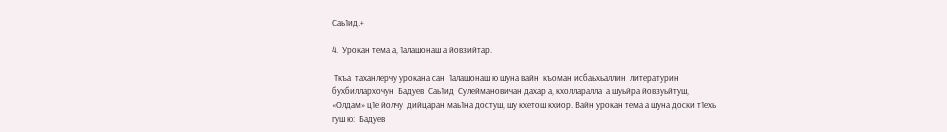Саь1ид.+

4.  Урокан тема а, 1алашонаш а йовзийтар.

 Ткъа  таханлерчу урокана сан  1алашонаш ю шуна вайн  къоман исбаьхьаллин  литературин бухбиллархочун  Бадуев  Саь1ид  Сулеймановичан дахар а, кхолларалла  а шуьйра йовзуьйтуш, «Олдам» ц1е йолчу  дийцаран маь1на достуш, шу кхетош кхиор. Вайн урокан тема а шуна доски т1ехь гуш ю:  Бадуев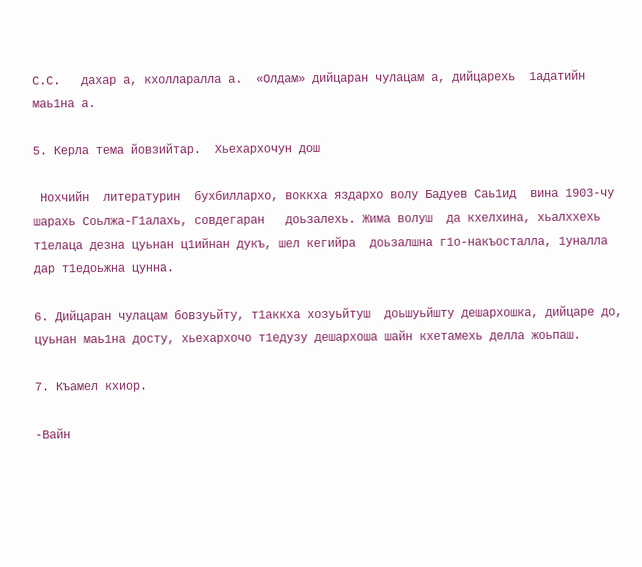С.С.   дахар а, кхолларалла а.  «Олдам» дийцаран чулацам а, дийцарехь  1адатийн маь1на а.

5. Керла тема йовзийтар.  Хьехархочун дош

 Нохчийн  литературин  бухбиллархо, воккха яздархо волу Бадуев Саь1ид  вина 1903-чу шарахь Соьлжа-Г1алахь, совдегаран   доьзалехь. Жима волуш  да кхелхина, хьалххехь т1елаца дезна цуьнан ц1ийнан дукъ, шел кегийра  доьзалшна г1о-накъосталла, 1уналла дар т1едоьжна цунна.

6. Дийцаран чулацам бовзуьйту, т1аккха хозуьйтуш  доьшуьйшту дешархошка, дийцаре до,        цуьнан маь1на досту, хьехархочо т1едузу дешархоша шайн кхетамехь делла жоьпаш.

7. Къамел кхиор.

-Вайн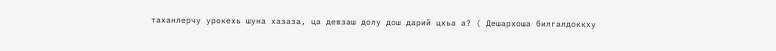таханлерчу урокехь шуна хазаза, ца девзаш долу дош дарий цхьа а? ( Дешархоша билгалдоккху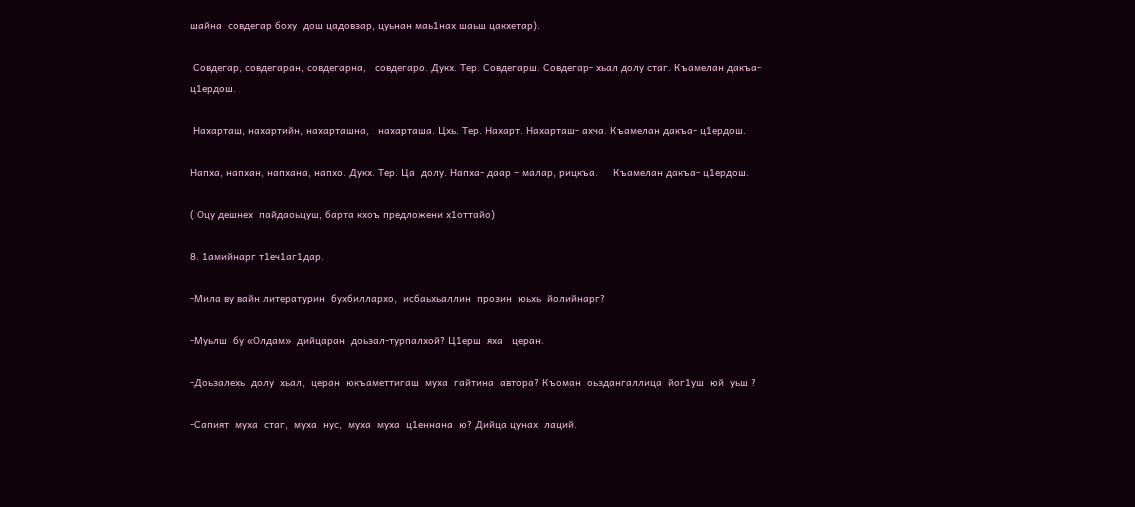шайна  совдегар боху  дош цадовзар, цуьнан маь1нах шаьш цакхетар).

 Совдегар, совдегаран, совдегарна,   совдегаро. Дукх. Тер. Совдегарш. Совдегар- хьал долу стаг. Къамелан дакъа-ц1ердош.

 Нахарташ, нахартийн, нахарташна,   нахарташа. Цхь. Тер. Нахарт. Нахарташ- ахча. Къамелан дакъа- ц1ердош.

Напха, напхан, напхана, напхо. Дукх. Тер. Ца  долу. Напха- даар – малар, рицкъа.     Къамелан дакъа- ц1ердош.

( Оцу дешнех  пайдаоьцуш, барта кхоъ предложени х1оттайо)

8. 1амийнарг т1еч1аг1дар.

-Мила ву вайн литературин  бухбиллархо,  исбаьхьаллин  прозин  юьхь  йолийнарг?

-Муьлш  бу «Олдам»  дийцаран  доьзал-турпалхой? Ц1ерш  яха   церан.

-Доьзалехь  долу  хьал,  церан  юкъаметтигаш  муха  гайтина  автора? Къоман  оьздангаллица  йог1уш  юй  уьш ?

-Сапият  муха  стаг,  муха  нус,  муха  муха  ц1еннана  ю? Дийца цунах  лаций.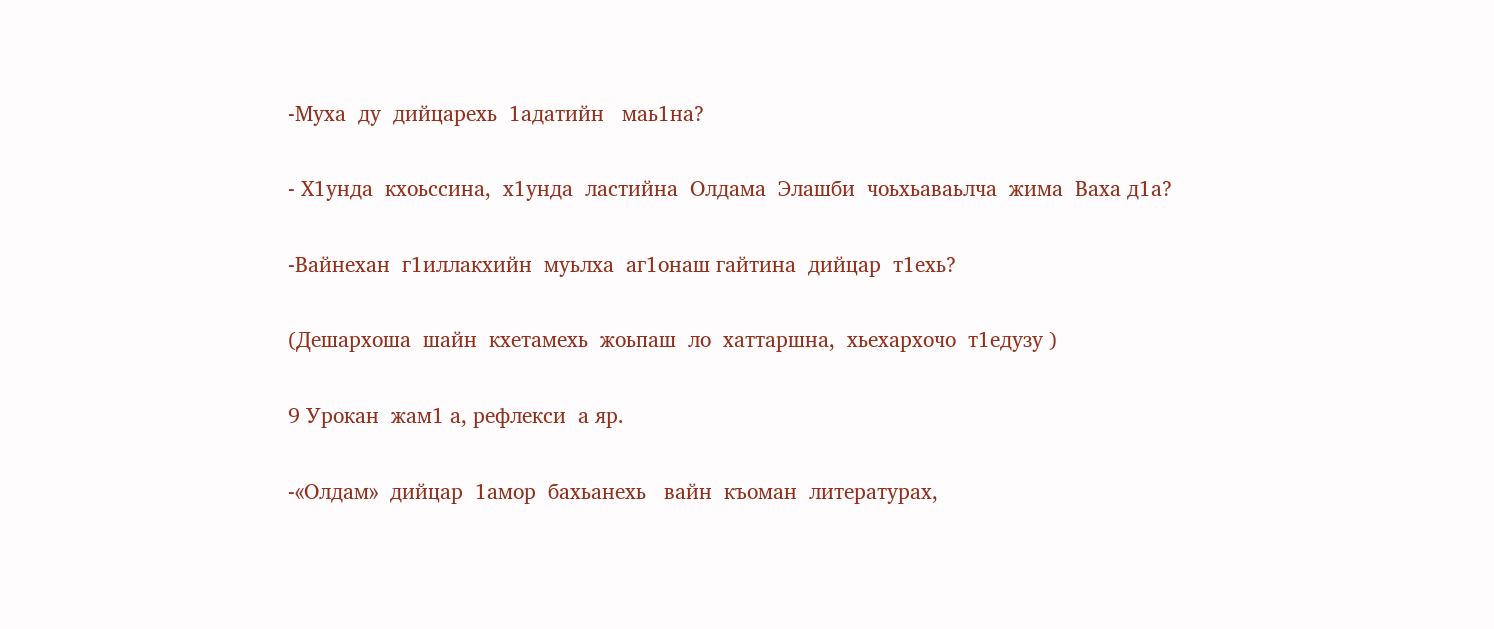-Муха  ду  дийцарехь  1адатийн   маь1на?

- Х1унда  кхоьссина,  х1унда  ластийна  Олдама  Элашби  чоьхьаваьлча  жима  Ваха д1а?

-Вайнехан  г1иллакхийн  муьлха  аг1онаш гайтина  дийцар  т1ехь?

(Дешархоша  шайн  кхетамехь  жоьпаш  ло  хаттаршна,  хьехархочо  т1едузу )

9 Урокан  жам1 а, рефлекси  а яр.

-«Олдам»  дийцар  1амор  бахьанехь   вайн  къоман  литературах,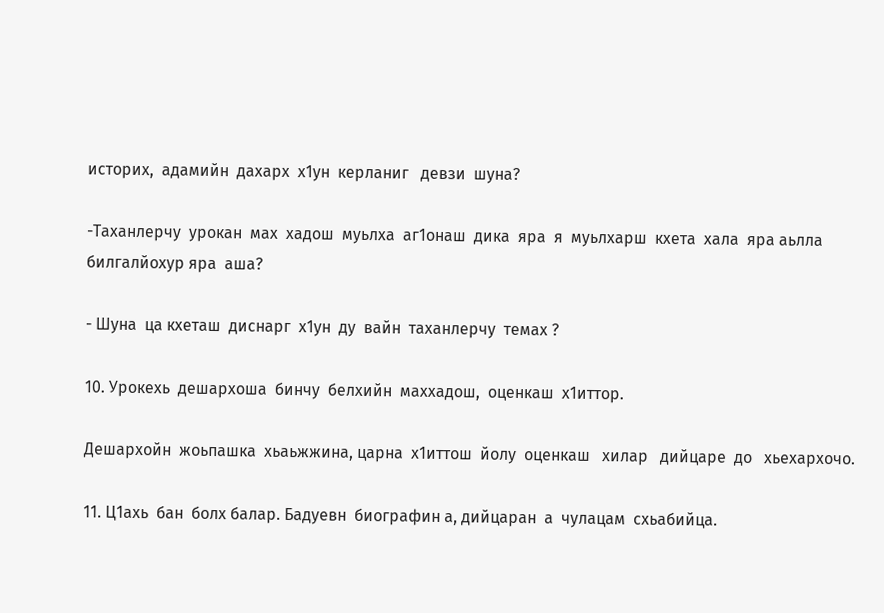историх,  адамийн  дахарх  х1ун  керланиг   девзи  шуна?

-Таханлерчу  урокан  мах  хадош  муьлха  аг1онаш  дика  яра  я  муьлхарш  кхета  хала  яра аьлла  билгалйохур яра  аша?

- Шуна  ца кхеташ  диснарг  х1ун  ду  вайн  таханлерчу  темах ?

10. Урокехь  дешархоша  бинчу  белхийн  маххадош,  оценкаш  х1иттор.

Дешархойн  жоьпашка  хьаьжжина, царна  х1иттош  йолу  оценкаш   хилар   дийцаре  до   хьехархочо.

11. Ц1ахь  бан  болх балар. Бадуевн  биографин а, дийцаран  а  чулацам  схьабийца.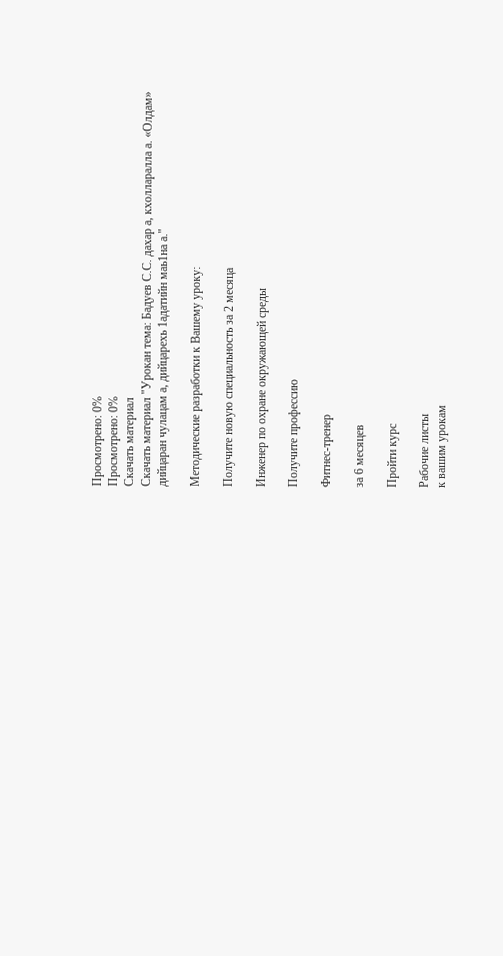Просмотрено: 0%
Просмотрено: 0%
Скачать материал
Скачать материал "Урокан тема: Бадуев С.С. дахар а, кхолларалла а. «Олдам» дийцаран чулацам а, дийцарехь 1адатийн маь1на а."

Методические разработки к Вашему уроку:

Получите новую специальность за 2 месяца

Инженер по охране окружающей среды

Получите профессию

Фитнес-тренер

за 6 месяцев

Пройти курс

Рабочие листы
к вашим урокам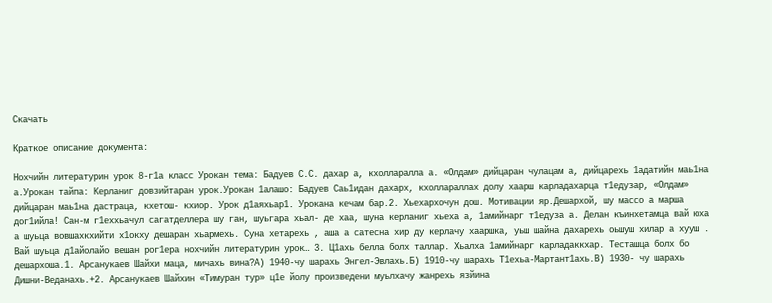Скачать

Краткое описание документа:

Нохчийн литературин урок 8-г1а класс Урокан тема: Бадуев С.С. дахар а, кхолларалла а. «Олдам» дийцаран чулацам а, дийцарехь 1адатийн маь1на а.Урокан тайпа: Керланиг довзийтаран урок.Урокан 1алашо: Бадуев Саь1идан дахарх, кхоллараллах долу хаарш карладахарца т1едузар, «Олдам» дийцаран маь1на дастраца, кхетош- кхиор. Урок д1аяхьар1. Урокана кечам бар.2. Хьехархочун дош. Мотивации яр.Дешархой, шу массо а марша дог1ийла! Сан-м г1еххьачул сагатделлера шу ган, шуьгара хьал- де хаа, шуна керланиг хьеха а, 1амийнарг т1едуза а. Делан къинхетамца вай юха а шуьца вовшахкхийти х1окху дешаран хьармехь. Суна хетарехь , аша а сатесна хир ду керлачу хааршка, уьш шайна дахарехь оьшуш хилар а хууш . Вай шуьца д1айолайо вешан рог1ера нохчийн литературин урок… 3. Ц1ахь белла болх таллар. Хьалха 1амийнарг карладаккхар. Тесташца болх бо дешархоша.1. Арсанукаев Шайхи маца, мичахь вина?А) 1940-чу шарахь Энгел-Эвлахь.Б) 1910-чу шарахь Т1ехьа-Мартант1ахь.В) 1930- чу шарахь Дишни-Веданахь.+2. Арсанукаев Шайхин «Тимуран тур» ц1е йолу произведени муьлхачу жанрехь язйина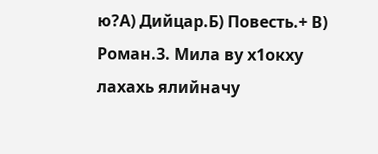ю?А) Дийцар.Б) Повесть.+ В) Роман.3. Мила ву х1окху лахахь ялийначу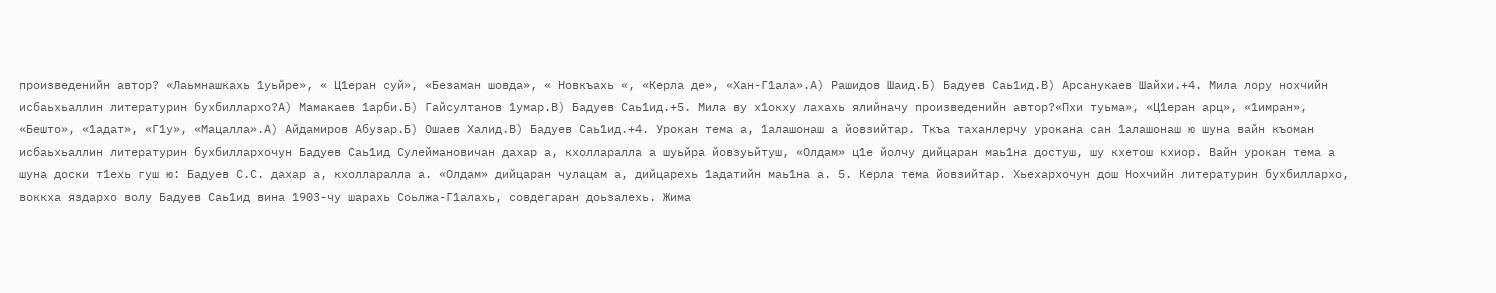произведенийн автор? «Лаьмнашкахь 1уьйре», « Ц1еран суй», «Безаман шовда», « Новкъахь «, «Керла де», «Хан-Г1ала».А) Рашидов Шаид.Б) Бадуев Саь1ид.В) Арсанукаев Шайхи.+4. Мила лору нохчийн исбаьхьаллин литературин бухбиллархо?А) Мамакаев 1арби.Б) Гайсултанов 1умар.В) Бадуев Саь1ид.+5. Мила ву х1окху лахахь ялийначу произведенийн автор?«Пхи туьма», «Ц1еран арц», «1имран», «Бешто», «1адат», «Г1у», «Мацалла».А) Айдамиров Абузар.Б) Ошаев Халид.В) Бадуев Саь1ид.+4. Урокан тема а, 1алашонаш а йовзийтар. Ткъа таханлерчу урокана сан 1алашонаш ю шуна вайн къоман исбаьхьаллин литературин бухбиллархочун Бадуев Саь1ид Сулеймановичан дахар а, кхолларалла а шуьйра йовзуьйтуш, «Олдам» ц1е йолчу дийцаран маь1на достуш, шу кхетош кхиор. Вайн урокан тема а шуна доски т1ехь гуш ю: Бадуев С.С. дахар а, кхолларалла а. «Олдам» дийцаран чулацам а, дийцарехь 1адатийн маь1на а. 5. Керла тема йовзийтар. Хьехархочун дош Нохчийн литературин бухбиллархо, воккха яздархо волу Бадуев Саь1ид вина 1903-чу шарахь Соьлжа-Г1алахь, совдегаран доьзалехь. Жима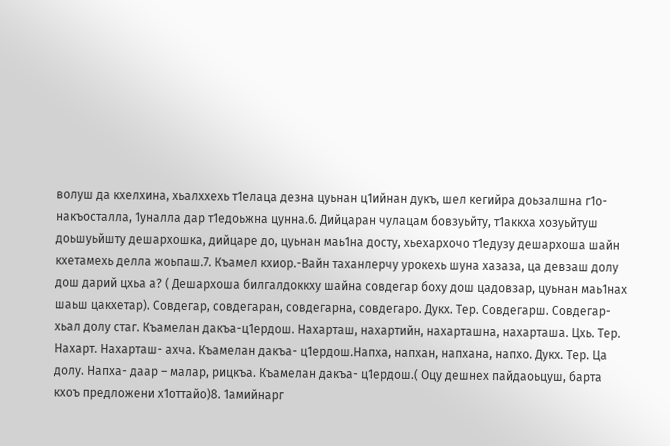волуш да кхелхина, хьалххехь т1елаца дезна цуьнан ц1ийнан дукъ, шел кегийра доьзалшна г1о-накъосталла, 1уналла дар т1едоьжна цунна.6. Дийцаран чулацам бовзуьйту, т1аккха хозуьйтуш доьшуьйшту дешархошка, дийцаре до, цуьнан маь1на досту, хьехархочо т1едузу дешархоша шайн кхетамехь делла жоьпаш.7. Къамел кхиор.-Вайн таханлерчу урокехь шуна хазаза, ца девзаш долу дош дарий цхьа а? ( Дешархоша билгалдоккху шайна совдегар боху дош цадовзар, цуьнан маь1нах шаьш цакхетар). Совдегар, совдегаран, совдегарна, совдегаро. Дукх. Тер. Совдегарш. Совдегар- хьал долу стаг. Къамелан дакъа-ц1ердош. Нахарташ, нахартийн, нахарташна, нахарташа. Цхь. Тер. Нахарт. Нахарташ- ахча. Къамелан дакъа- ц1ердош.Напха, напхан, напхана, напхо. Дукх. Тер. Ца долу. Напха- даар – малар, рицкъа. Къамелан дакъа- ц1ердош.( Оцу дешнех пайдаоьцуш, барта кхоъ предложени х1оттайо)8. 1амийнарг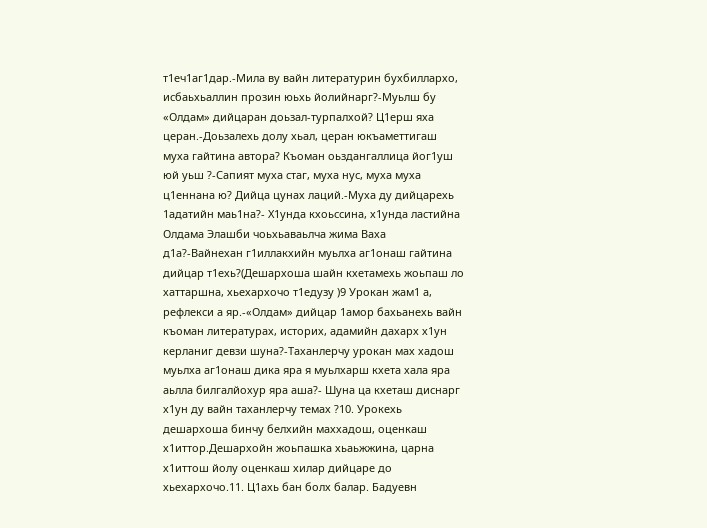т1еч1аг1дар.-Мила ву вайн литературин бухбиллархо, исбаьхьаллин прозин юьхь йолийнарг?-Муьлш бу «Олдам» дийцаран доьзал-турпалхой? Ц1ерш яха церан.-Доьзалехь долу хьал, церан юкъаметтигаш муха гайтина автора? Къоман оьздангаллица йог1уш юй уьш ?-Сапият муха стаг, муха нус, муха муха ц1еннана ю? Дийца цунах лаций.-Муха ду дийцарехь 1адатийн маь1на?- Х1унда кхоьссина, х1унда ластийна Олдама Элашби чоьхьаваьлча жима Ваха д1а?-Вайнехан г1иллакхийн муьлха аг1онаш гайтина дийцар т1ехь?(Дешархоша шайн кхетамехь жоьпаш ло хаттаршна, хьехархочо т1едузу )9 Урокан жам1 а, рефлекси а яр.-«Олдам» дийцар 1амор бахьанехь вайн къоман литературах, историх, адамийн дахарх х1ун керланиг девзи шуна?-Таханлерчу урокан мах хадош муьлха аг1онаш дика яра я муьлхарш кхета хала яра аьлла билгалйохур яра аша?- Шуна ца кхеташ диснарг х1ун ду вайн таханлерчу темах ?10. Урокехь дешархоша бинчу белхийн маххадош, оценкаш х1иттор.Дешархойн жоьпашка хьаьжжина, царна х1иттош йолу оценкаш хилар дийцаре до хьехархочо.11. Ц1ахь бан болх балар. Бадуевн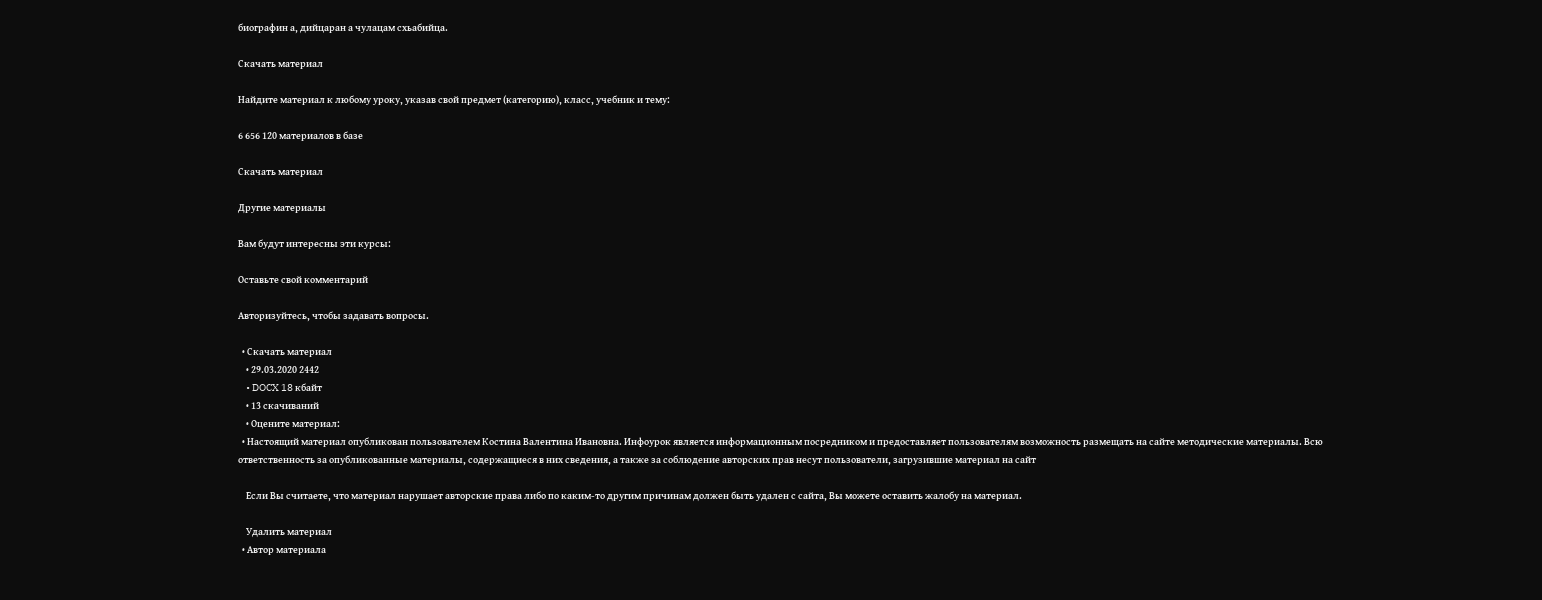биографин а, дийцаран а чулацам схьабийца.

Скачать материал

Найдите материал к любому уроку, указав свой предмет (категорию), класс, учебник и тему:

6 656 120 материалов в базе

Скачать материал

Другие материалы

Вам будут интересны эти курсы:

Оставьте свой комментарий

Авторизуйтесь, чтобы задавать вопросы.

  • Скачать материал
    • 29.03.2020 2442
    • DOCX 18 кбайт
    • 13 скачиваний
    • Оцените материал:
  • Настоящий материал опубликован пользователем Костина Валентина Ивановна. Инфоурок является информационным посредником и предоставляет пользователям возможность размещать на сайте методические материалы. Всю ответственность за опубликованные материалы, содержащиеся в них сведения, а также за соблюдение авторских прав несут пользователи, загрузившие материал на сайт

    Если Вы считаете, что материал нарушает авторские права либо по каким-то другим причинам должен быть удален с сайта, Вы можете оставить жалобу на материал.

    Удалить материал
  • Автор материала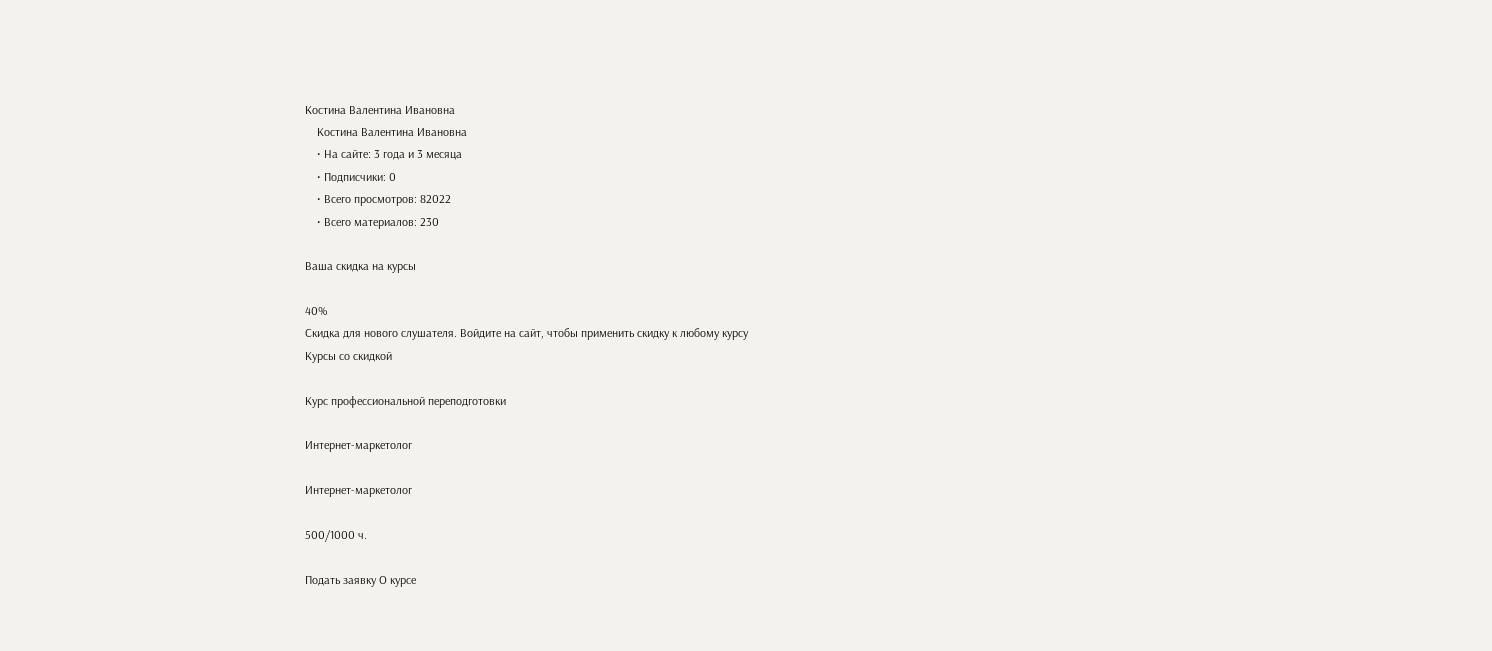Костина Валентина Ивановна
    Костина Валентина Ивановна
    • На сайте: 3 года и 3 месяца
    • Подписчики: 0
    • Всего просмотров: 82022
    • Всего материалов: 230

Ваша скидка на курсы

40%
Скидка для нового слушателя. Войдите на сайт, чтобы применить скидку к любому курсу
Курсы со скидкой

Курс профессиональной переподготовки

Интернет-маркетолог

Интернет-маркетолог

500/1000 ч.

Подать заявку О курсе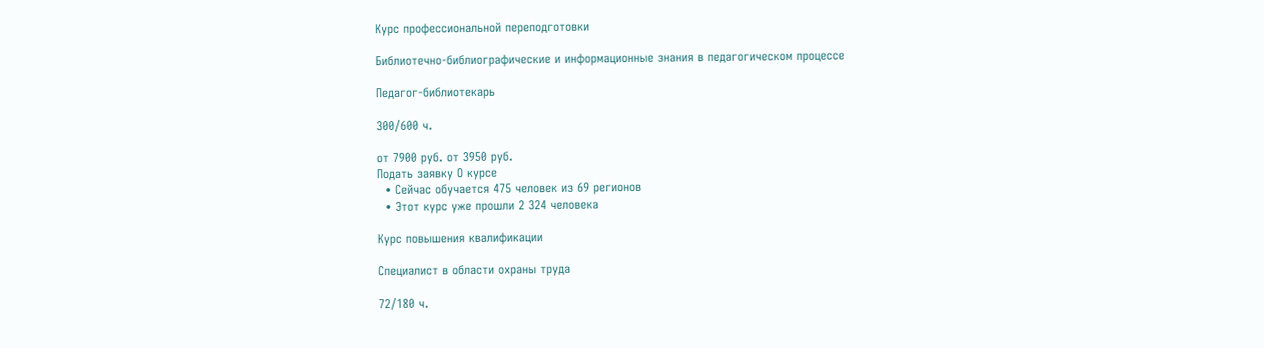Курс профессиональной переподготовки

Библиотечно-библиографические и информационные знания в педагогическом процессе

Педагог-библиотекарь

300/600 ч.

от 7900 руб. от 3950 руб.
Подать заявку О курсе
  • Сейчас обучается 475 человек из 69 регионов
  • Этот курс уже прошли 2 324 человека

Курс повышения квалификации

Специалист в области охраны труда

72/180 ч.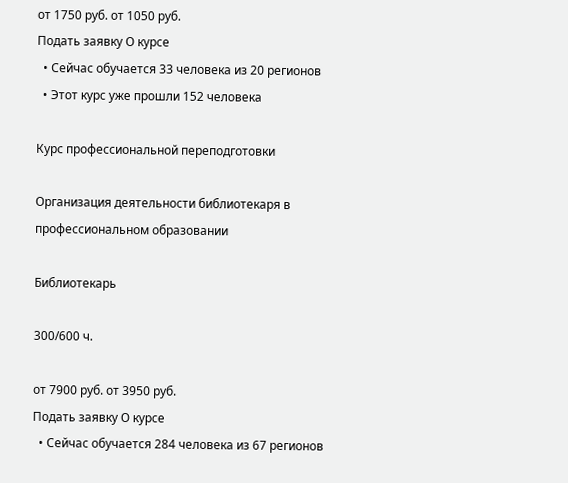от 1750 руб. от 1050 руб.
Подать заявку О курсе
  • Сейчас обучается 33 человека из 20 регионов
  • Этот курс уже прошли 152 человека

Курс профессиональной переподготовки

Организация деятельности библиотекаря в профессиональном образовании

Библиотекарь

300/600 ч.

от 7900 руб. от 3950 руб.
Подать заявку О курсе
  • Сейчас обучается 284 человека из 67 регионов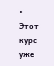• Этот курс уже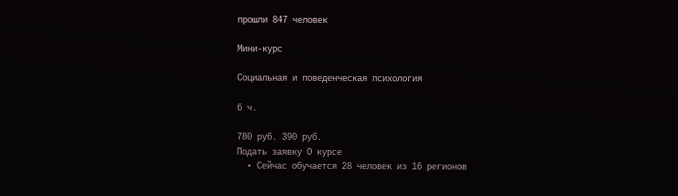прошли 847 человек

Мини-курс

Социальная и поведенческая психология

6 ч.

780 руб. 390 руб.
Подать заявку О курсе
  • Сейчас обучается 28 человек из 16 регионов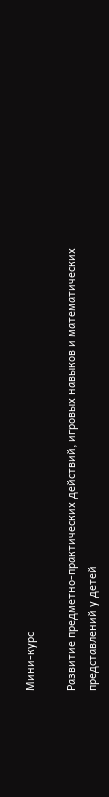Мини-курс

Развитие предметно-практических действий, игровых навыков и математических представлений у детей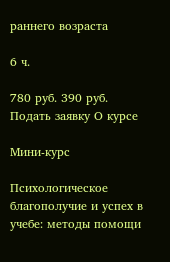раннего возраста

6 ч.

780 руб. 390 руб.
Подать заявку О курсе

Мини-курс

Психологическое благополучие и успех в учебе: методы помощи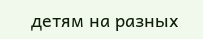детям на разных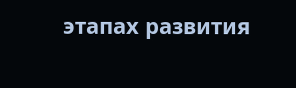этапах развития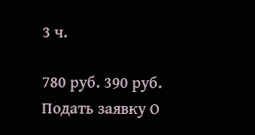3 ч.

780 руб. 390 руб.
Подать заявку О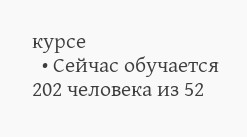курсе
  • Сейчас обучается 202 человека из 52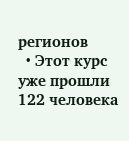регионов
  • Этот курс уже прошли 122 человека